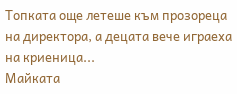Топката още летеше към прозореца на директора, а децата вече играеха на криеница...
Майката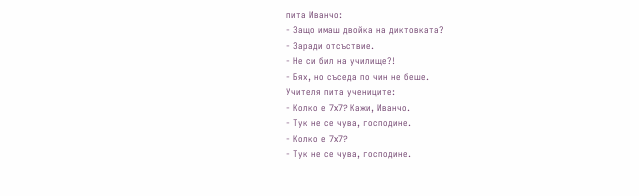пита Иванчо:
- Защо имаш двойка на диктовката?
- Заради отсъствие.
- Не си бил на училище?!
- Бях, но съседа по чин не беше.
Учителя пита учениците:
- Колко е 7x7? Кажи, Иванчо.
- Тук не се чува, господине.
- Колко е 7x7?
- Тук не се чува, господине.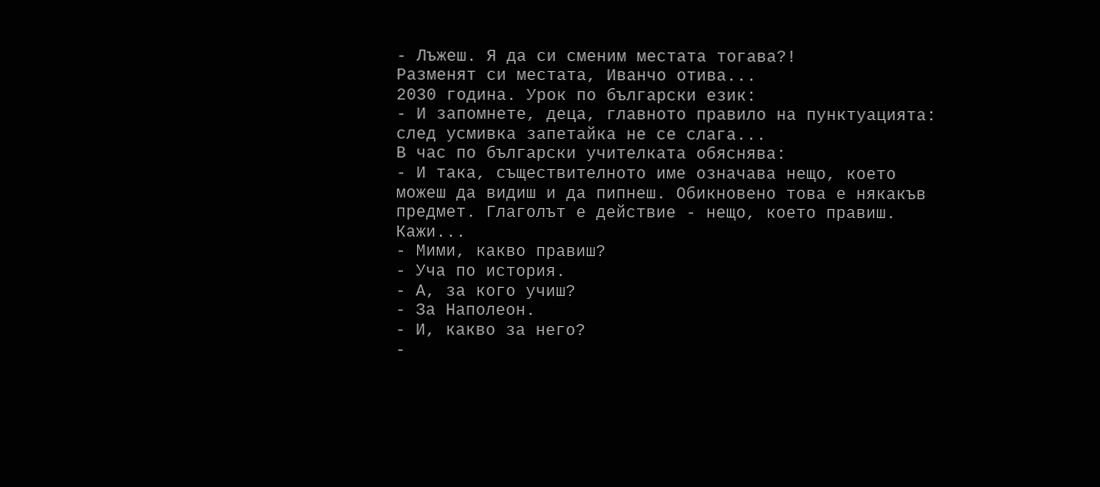- Лъжеш. Я да си сменим местата тогава?!
Разменят си местата, Иванчо отива...
2030 година. Урок по български език:
- И запомнете, деца, главното правило на пунктуацията: след усмивка запетайка не се слага...
В час по български учителката обяснява:
- И така, съществителното име означава нещо, което можеш да видиш и да пипнеш. Обикновено това е някакъв предмет. Глаголът е действие - нещо, което правиш. Кажи...
- Мими, какво правиш?
- Уча по история.
- А, за кого учиш?
- За Наполеон.
- И, какво за него?
-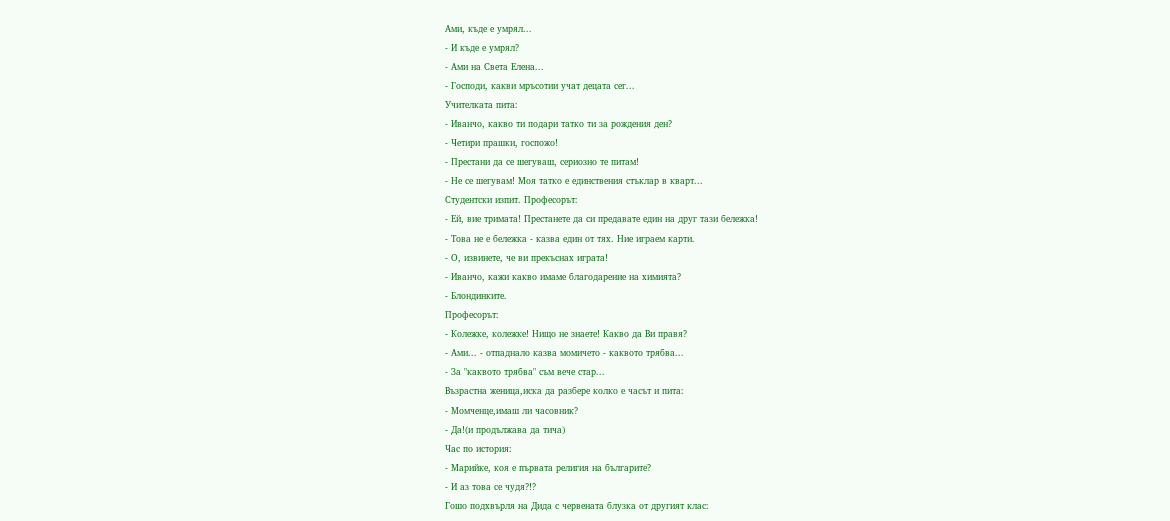Ами, къде е умрял...
- И къде е умрял?
- Ами на Света Елена...
- Господи, какви мръсотии учат децата сег...
Учителката пита:
- Иванчо, какво ти подари татко ти за рождения ден?
- Четири прашки, госпожо!
- Престани да се шегуваш, сериозно те питам!
- Не се шегувам! Моя татко е единствения стъклар в кварт...
Студентски изпит. Професорът:
- Ей, вие тримата! Престанете да си предавате един на друг тази бележка!
- Това не е бележка - казва един от тях. Ние играем карти.
- О, извинете, че ви прекъснах играта!
- Иванчо, кажи какво имаме благодарение на химията?
- Блондинките.
Професорът:
- Колежке, колежке! Нищо не знаете! Какво да Ви правя?
- Ами... - отпаднало казва момичето - каквото трябва...
- За "каквото трябва" съм вече стар...
Възрастна женица,иска да разбере колко е часът и пита:
- Момченце,имаш ли часовник?
- Да!(и продължава да тича)
Час по история:
- Марийке, коя е първата религия на българите?
- И аз това се чудя?!?
Гошо подхвърля на Дида с червената блузка от другият клас: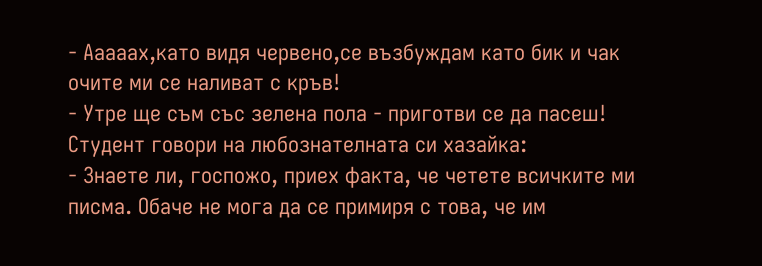- Ааааах,като видя червено,се възбуждам като бик и чак очите ми се наливат с кръв!
- Утре ще съм със зелена пола - приготви се да пасеш!
Студент говори на любознателната си хазайка:
- Знаете ли, госпожо, приех факта, че четете всичките ми писма. Обаче не мога да се примиря с това, че им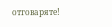отговаряте!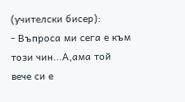(учителски бисер):
- Въпроса ми сега е към този чин...А,ама той вече си е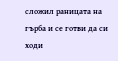сложил раницата на гърба и се готви да си ходи